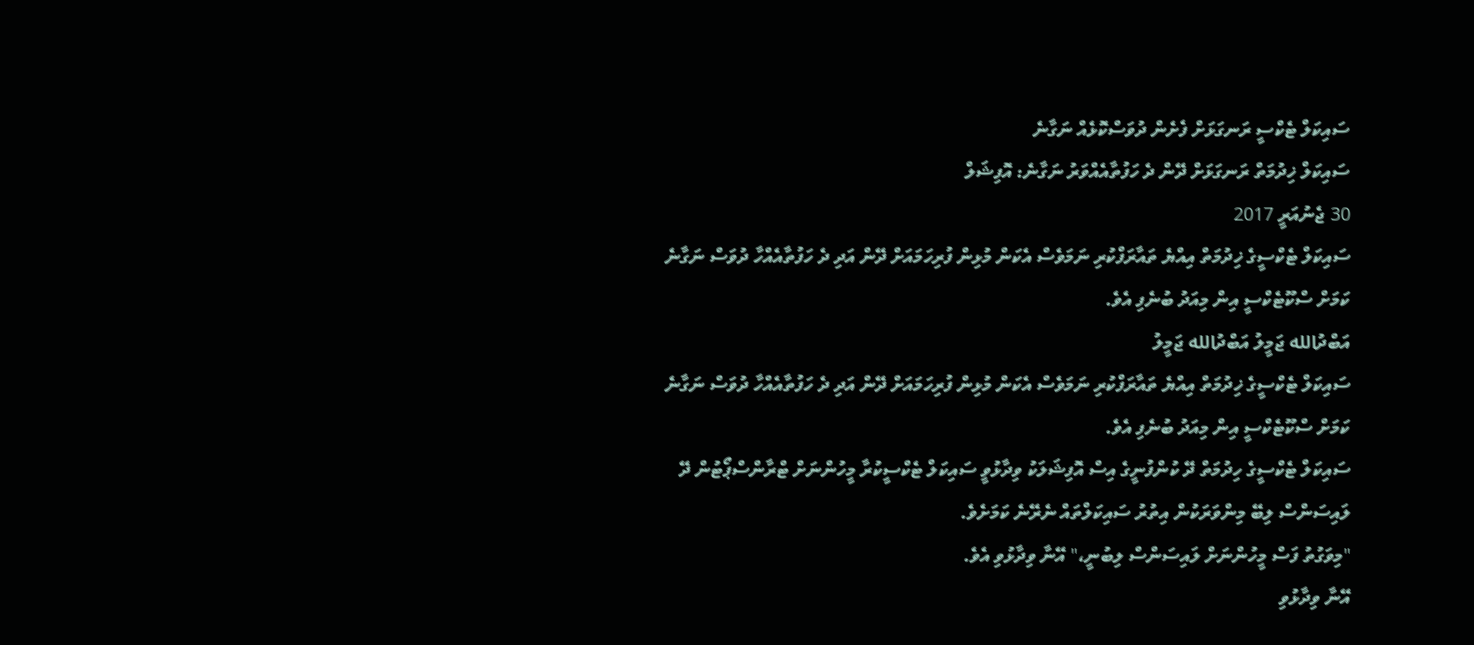ސައިކަލް ޓެކްސީ ރަނގަޅަށް ފެށެން ދުވަސްކޮޅެއް ނަގާނެ
ސައިކަލް ޚިދުމަތް ރަނގަޅަށް ދޭން ދެ ހަފުތާއެއްވަރު ނަގާނެ: އޮފިޝަލް
30 ޖެނުއަރީ 2017
ސައިކަލް ޓެކްސީގެ ޚިދުމަތް އިއްޔެ ތައާރަފްކުރި ނަމަވެސް އެކަން މުޅިން ފުރިހަމައަށް ދޭން އަދި ދެ ހަފުތާއެއްހާ ދުވަސް ނަގާނެ ކަމަށް ސްކޫޓެކްސީ އިން މިއަދު ބުނެފި އެވެ.
އަބްދުالله ޖަމީލު އަބްދުالله ޖަމީލު
ސައިކަލް ޓެކްސީގެ ޚިދުމަތް އިއްޔެ ތައާރަފްކުރި ނަމަވެސް އެކަން މުޅިން ފުރިހަމައަށް ދޭން އަދި ދެ ހަފުތާއެއްހާ ދުވަސް ނަގާނެ ކަމަށް ސްކޫޓެކްސީ އިން މިއަދު ބުނެފި އެވެ.
ސައިކަލް ޓެކްސީގެ ހިދުމަތް ދޭ ކުންފުނީގެ އިސް އޮފިޝަލަކު ވިދާޅުވީ ސައިކަލް ޓެކްސީކުރާ މީހުންނަށް ޓްރާންސްޕޯޓުން ދޭ ލައިސަންސް ލިބޭ މިންވަރަކުން އިތުރު ސައިކަލްތައް ނެރޭނެ ކަމަށެވެ.
"މިވަގުތު ފަސް މީހުންނަށް ލައިސަންސް ލިބުނީ،" އޭނާ ވިދާޅުވި އެވެ.
އޭނާ ވިދާޅުވި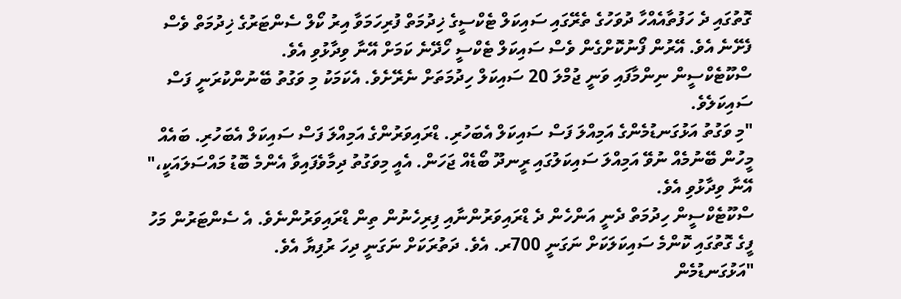ގޮތުގައި ދެ ހަފުތާއެއްހާ ދުވަހުގެ ތެރޭގައި ސައިކަލް ޓެކްސީގެ ޚިދުމަތް ފުރިހަމަވާ އިރު ކޯލް ސެންޓަރުގެ ޚިދުމަތް ވެސް ފެށޭނެ އެވެ. އޭރުން ފޯނުކޮށްގެން ވެސް ސައިކަލް ޓެކްސީ ހޯދޭނެ ކަމަށް އޭނާ ވިދާޅުވި އެވެ.
ސްކޫޓެކްސީން ނިންމާފައި ވަނީ ޖުމްލަ 20 ސައިކަލް ހިދުމަތަށް ނެރޭށެވެ. އެކަމަކު މި ވަގުތު ބޭނުންކުރަނީ ފަސް ސައިކަލެވެ.
"މި ވަގުތު އަޅުގަނޑުމެންގެ އަމިއްލަ ފަސް ސައިކަލް އެބަހުރި. ޑްރައިވަރުންގެ އަމިއްލަ ފަސް ސައިކަލް އެބަހުރި. ބައެއް މީހުން ބޭނުމެއް ނުވޭ އަމިއްލަ ސައިކަލުގައި ރީނދޫ ބޯޑެއް ޖަހަން. އެއީ މިވަގުތު ދިމާވެފައިވާ އެންމެ ބޮޑު މައްސަލައަކީ،" އޭނާ ވިދާޅުވި އެވެ.
ސްކޫޓެކްސީން ހިދުމަތް ދެނީ އަންހެން ދެ ޑްރައިވަރުންނާއި ފިރިހެނުން ތިން ޑްރައިވަރުންނެވެ. އެ ސެންޓަރުން މަހު ފީގެ ގޮތުގައި ކޮންމެ ސައިކަލަކަށް ނަގަނީ 700ރ. އެވެ. ދަތުރަކަށް ނަގަނީ ދިހަ ރުފިޔާ އެވެ.
"އަޅުގަނޑުމެން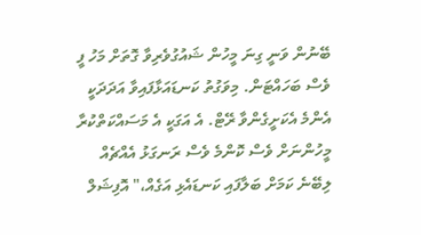ބޭނުން ވަނީ ގިނަ މީހުން ޝައުގުވެރިވާ ގޮތަށް މަހު ފީ ވެސް ބަހައްޓަން. މިވަގުތު ކަނޑައަޅާފައިވާ އަދަދަކީ އެންމެ އެކަށީގެންވާ ރޭޓް. އެ އަގަކީ އެ މަސައްކަތްކުރާ މީހުންނަށް ވެސް ކޮންމެ ވެސް ރަނގަޅު އެއްޗެއް ލިބޭނެ ކަމަށް ބަލާފައި ކަނޑައެޅި އަގެއް،" އޮފިޝަލް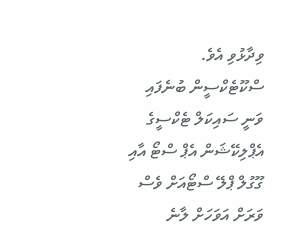ވިދާޅުވި އެވެ.
ސްކޫޓެކްސީން ބުނެފައި ވަނީ ސައިކަލް ޓެކްސީގެ އެޕްލިކޭޝަން އެޕް ސްޓޯ އާއި ގޫގުލް ޕްލޭ ސްޓޯއަށް ވެސް ވަރަށް އަވަހަށް ލާނެ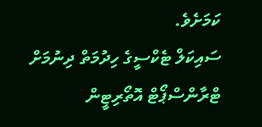ކަމަށެވެ.
ސައިކަލް ޓެކްސީގެ ހިދުމަތް ދިނުމަށް ޓްރާންސްޕޯޓް އޮތޯރިޓީން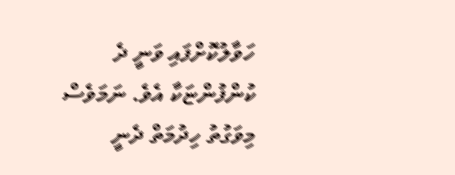ހަވާލުކޮށްފައި ވަނީ ދެ ކުންފުންޏަކާ އެވެ. ނަމަވެސް މިވަގުތު ހިދުމަތް ދެނީ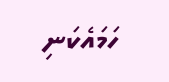ހަމައެކަނި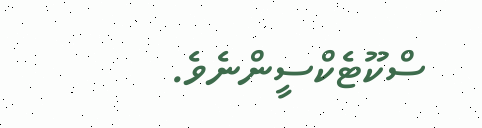ސްކޫޓެކްސީންނެވެ.